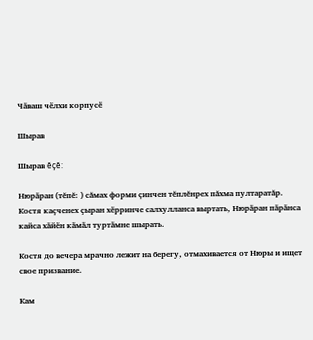Чӑваш чӗлхи корпусӗ

Шырав

Шырав ĕçĕ:

Нюрӑран (тĕпĕ: ) сăмах форми çинчен тĕплĕнрех пăхма пултаратăр.
Костя каҫченех ҫыран хӗрринче салхулланса выртать, Нюрӑран пӑрӑнса кайса хӑйӗн кӑмӑл туртӑмне шырать.

Костя до вечера мрачно лежит на берегу, отмахивается от Нюры и ищет свое призвание.

Кам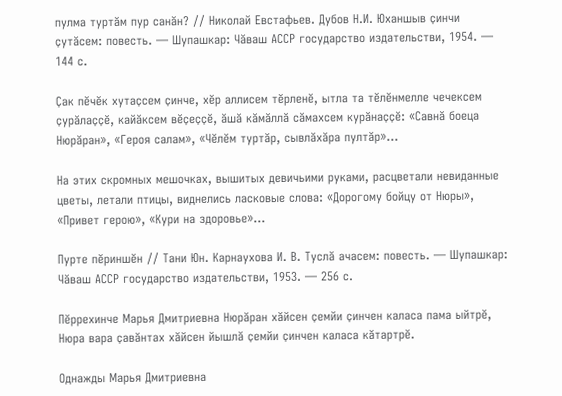пулма туртӑм пур санӑн? // Николай Евстафьев. Дубов Н.И. Юханшыв ҫинчи ҫутӑсем: повесть. — Шупашкар: Чӑваш АССР государство издательстви, 1954. — 144 с.

Ҫак пӗчӗк хутаҫсем ҫинче, хӗр аллисем тӗрленӗ, ытла та тӗлӗнмелле чечексем ҫурӑлаҫҫӗ, кайӑксем вӗҫеҫҫӗ, ӑшӑ кӑмӑллӑ сӑмахсем курӑнаҫҫӗ: «Савнӑ боеца Нюрӑран», «Героя салам», «Чӗлӗм туртӑр, сывлӑхӑра пултӑр»…

На этих скромных мешочках, вышитых девичьими руками, расцветали невиданные цветы, летали птицы, виднелись ласковые слова: «Дорогому бойцу от Нюры», «Привет герою», «Кури на здоровье»…

Пурте пӗриншӗн // Тани Юн. Карнаухова И. В. Туслӑ ачасем: повесть. — Шупашкар: Чӑваш АССР государство издательстви, 1953. — 256 с.

Пӗррехинче Марья Дмитриевна Нюрӑран хӑйсен ҫемйи ҫинчен каласа пама ыйтрӗ, Нюра вара ҫавӑнтах хӑйсен йышлӑ ҫемйи ҫинчен каласа кӑтартрӗ.

Однажды Марья Дмитриевна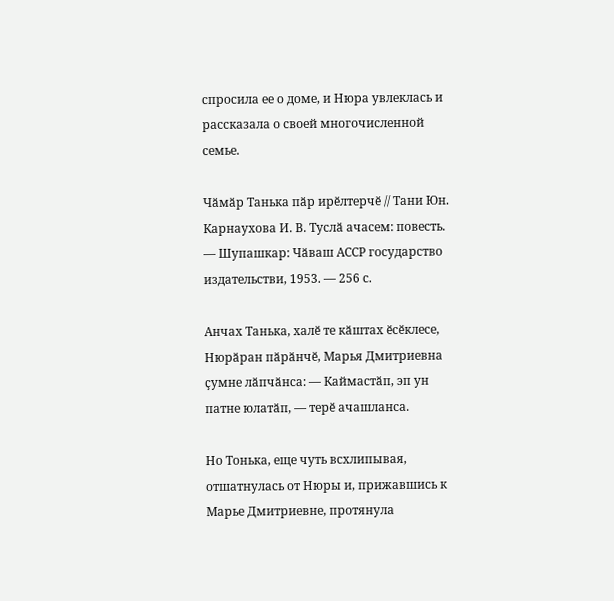спросила ее о доме, и Нюра увлеклась и рассказала о своей многочисленной семье.

Чӑмӑр Танька пӑр ирӗлтерчӗ // Тани Юн. Карнаухова И. В. Туслӑ ачасем: повесть. — Шупашкар: Чӑваш АССР государство издательстви, 1953. — 256 с.

Анчах Танька, халӗ те кӑштах ӗсӗклесе, Нюрӑран пӑрӑнчӗ, Марья Дмитриевна ҫумне лӑпчӑнса: — Каймастӑп, эп ун патне юлатӑп, — терӗ ачашланса.

Но Тонька, еще чуть всхлипывая, отшатнулась от Нюры и, прижавшись к Марье Дмитриевне, протянула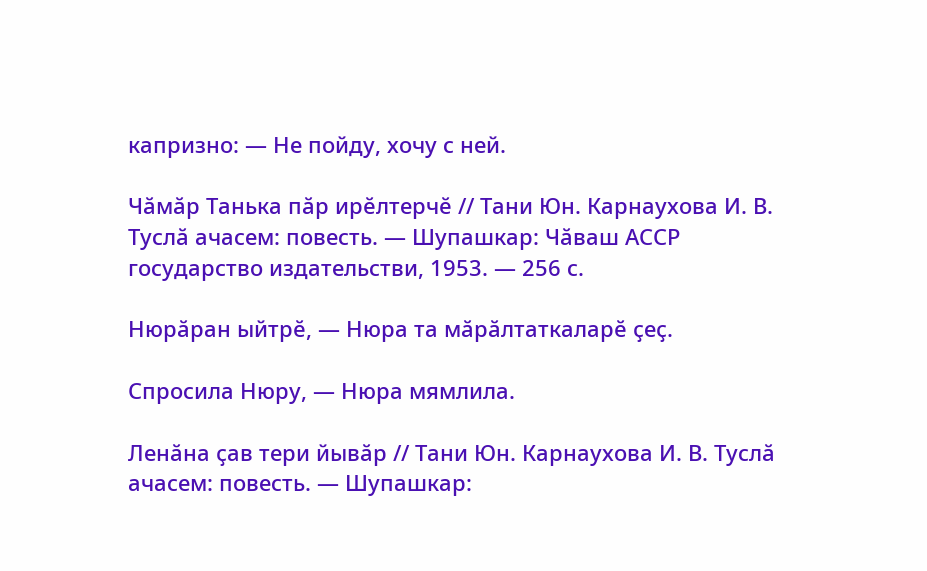капризно: — Не пойду, хочу с ней.

Чӑмӑр Танька пӑр ирӗлтерчӗ // Тани Юн. Карнаухова И. В. Туслӑ ачасем: повесть. — Шупашкар: Чӑваш АССР государство издательстви, 1953. — 256 с.

Нюрӑран ыйтрӗ, — Нюра та мӑрӑлтаткаларӗ ҫеҫ.

Спросила Нюру, — Нюра мямлила.

Ленӑна ҫав тери йывӑр // Тани Юн. Карнаухова И. В. Туслӑ ачасем: повесть. — Шупашкар: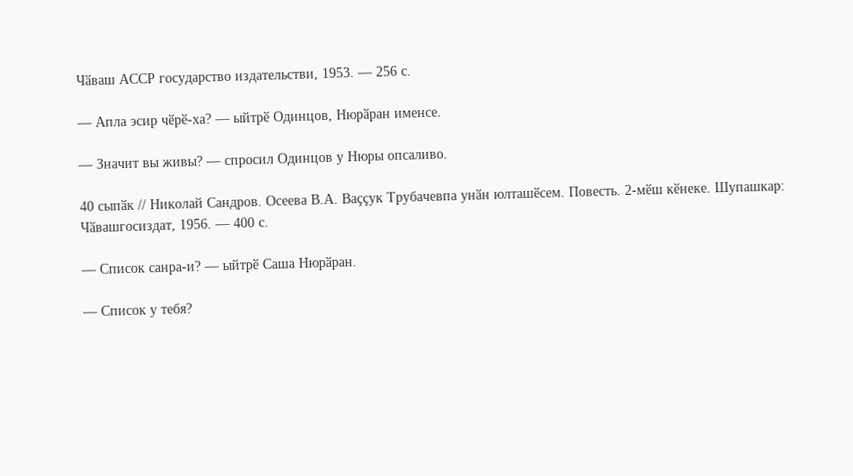Чӑваш АССР государство издательстви, 1953. — 256 с.

— Апла эсир чӗрӗ-ха? — ыйтрӗ Одинцов, Нюрӑран именсе.

— Значит вы живы? — спросил Одинцов у Нюры опсаливо.

40 сыпӑк // Николай Сандров. Осеева В.А. Ваҫҫук Трубачевпа унӑн юлташӗсем. Повесть. 2-мӗш кӗнеке. Шупашкар: Чӑвашгосиздат, 1956. — 400 с.

— Список санра-и? — ыйтрӗ Саша Нюрӑран.

— Список у тебя?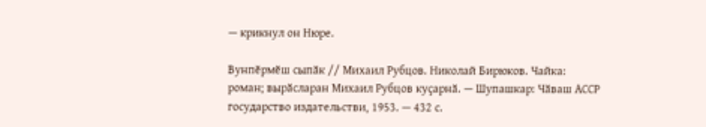— крикнул он Нюре.

Вунпӗрмӗш сыпӑк // Михаил Рубцов. Николай Бирюков. Чайка: роман; вырӑсларан Михаил Рубцов куҫарнӑ. — Шупашкар: Чӑваш АССР государство издательстви, 1953. — 432 с.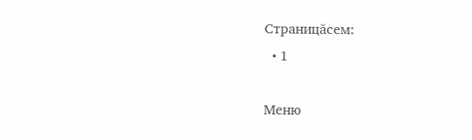Страницăсем:
  • 1

Меню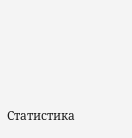Статистика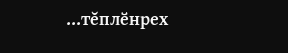...тĕплӗнрех